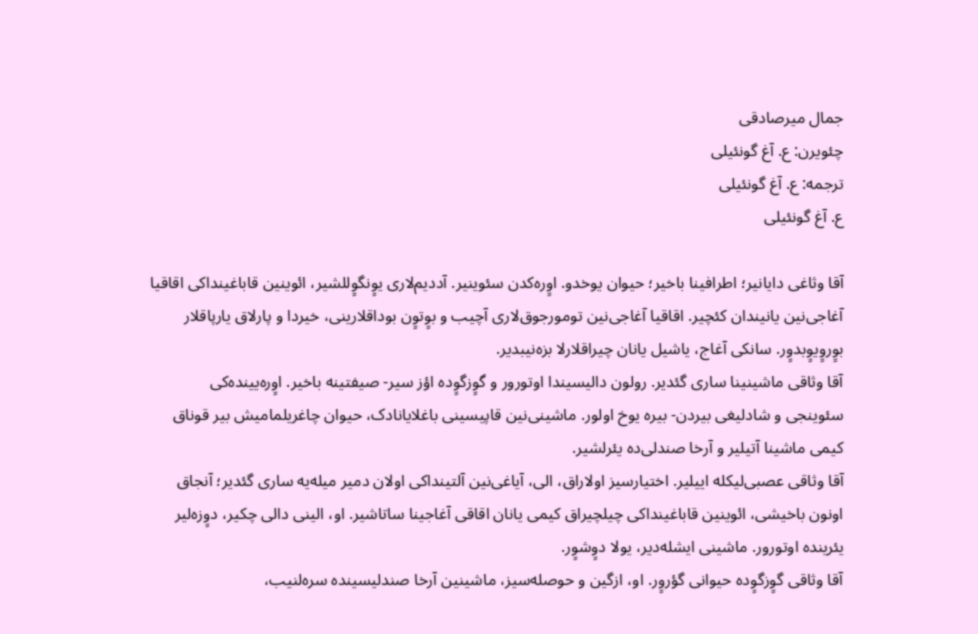جمال میرصادقی
چئویرن: ع. آغ‌ گونئیلی
ترجمه: ع. آغ‌ گونئیلی
ع. آغ‌ گونئیلی

آقا وثاغی دایانیر؛ اطرافینا باخیر؛ حیوان یوخدو. اوٍره‌کدن سئوینیر. آددیم‌لاری یوٍنگوٍللشیر، ائوینین قاباغینداکی اقاقیا آغاجی‌نین یانیندان کئچیر. اقاقیا آغاجی‌نین تومورجوق‌لاری آچیب و بوٍتوٍن بوداقلارینی، خیردا و پارلاق یارپاقلار بوٍروٍیوٍبدوٍر. سانکی آغاج، یاشیل یانان چیراقلارلا بزه‌نیبدیر.
آقا وثاقی ماشینینا ساری گئدیر. رولون دالیسیندا اوتورور و گوٍزگوٍده اؤز سیر- صیفتینه باخیر. اوٍره‌یینده‌کی سئوینجی و شادلیغی بیردن- بیره یوخ اولور. ماشینی‌نین قاپیسینی باغلایانادک، حیوان چاغریلمامیش بیر قوناق کیمی ماشینا آتیلیر و آرخا صندلی‌ده یئرلشیر.
آقا وثاقی عصبی‌لیکله اییلیر. اختیارسیز اولاراق، الی، آیاغی‌نین آلتینداکی اولان دمیر میله‌یه ساری گئدیر؛ آنجاق اونون باخیشی، ائوینین قاباغینداکی چیلچیراق کیمی یانان اقاقی آغاجینا ساتاشیر. او، الینی دالی چکیر، دوٍزه‌لیر یئرینده اوتورور. ماشینی ایشله‌دیر، یولا دوٍشوٍر.
آقا وثاقی گوٍزگوٍده حیوانی گؤروٍر. او، ازگین و حوصله‌سیز، ماشینین آرخا صندلیسینده سره‌لنیب،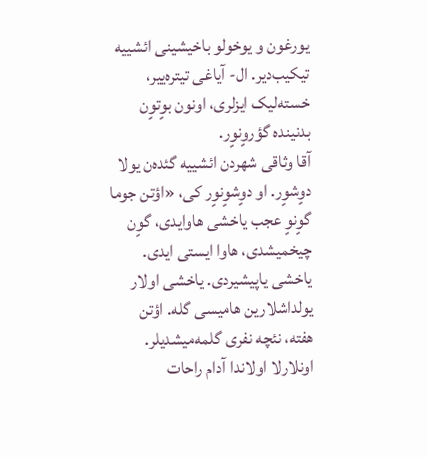یورغون و یوخولو باخیشینی ائشییه تیکیب‌دیر. ال- آیاغی تیتره‌ییر، خسته‌لیک ایزلری، اونون بوٍتوٍن بدنینده گؤروٍنوٍر.
آقا وثاقی شهردن ائشییه گئده‌ن یولا دوٍشوٍر. او دوٍشوٍنوٍر کی، «اؤتن جوما گوٍنوٍ عجب یاخشی هاوایدی، گوٍن چیخمیشدی، هاوا ایستی ایدی. یاخشی یاپیشیردی. یاخشی اولار یولداشلارین هامیسی گله. اؤتن هفته، نئچه نفری گلمه‌میشدیلر. اونلارلا اولاندا آدام راحات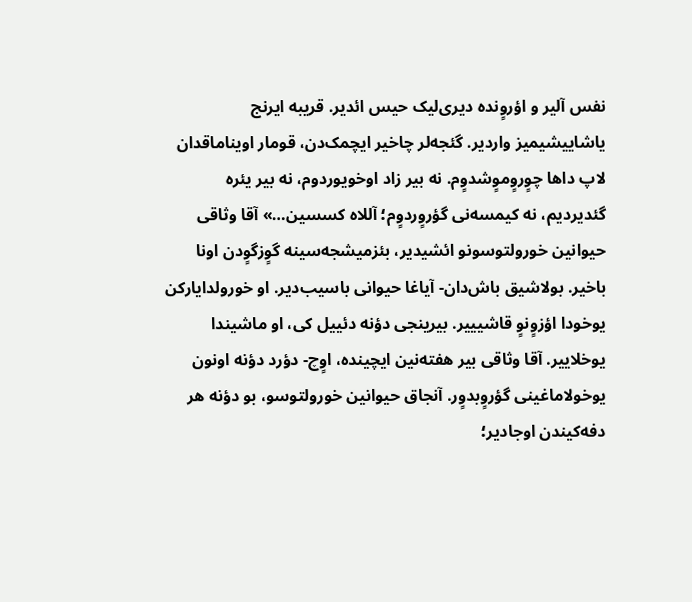نفس آلیر و اؤروٍنده دیری‌لیک حیس ائدیر. قریبه ایرنج یاشاییشیمیز واردیر. گئجه‌لر چاخیر ایچمک‌دن، قومار اویناماقدان لاپ داها چوٍروٍموٍشدوٍم. نه بیر زاد اوخویوردوم، نه بیر یئره گئدیردیم، نه کیمسه‌نی گؤروٍردوٍم؛ آللاه کسسین…» آقا وثاقی حیوانین خورولتوسونو ائشیدیر، بئزمیشجه‌سینه گوٍزگوٍدن اونا باخیر. بولاشیق باش‌دان- آیاغا حیوانی باسیب‌دیر. او خورولدایارکن یوخودا اؤزوٍنوٍ قاشیییر. بیرینجی دؤنه دئییل کی، او ماشیندا یوخلاییر. آقا وثاقی بیر هفته‌نین ایچینده، اوٍچ- دؤرد دؤنه اونون یوخولاماغینی گؤروٍبدوٍر. آنجاق حیوانین خورولتوسو، بو دؤنه هر دفه‌کیندن اوجادیر؛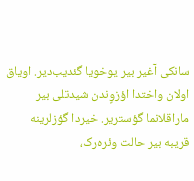سانکی آغیر بیر یوخویا گئدیب‌دیر. اویاق اولان واختدا اؤزوٍندن شیدتلی بیر ماراقلانما گؤستریر. خیردا گؤزلرینه قریبه بیر حالت وئره‌رک،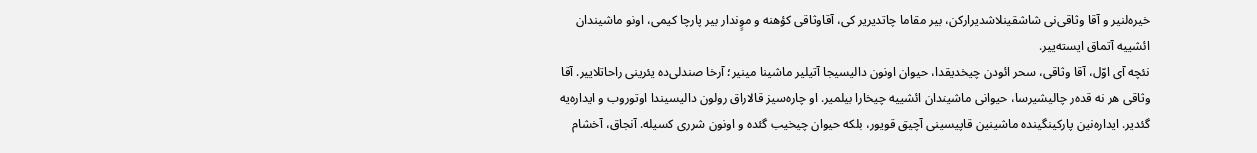خیره‌لنیر و آقا وثاقی‌نی شاشقینلاشدیرارکن، بیر مقاما چاتدیریر کی، آقا‌وثاقی کؤهنه و موٍندار بیر پارچا کیمی، اونو ماشیندان ائشییه آتماق ایسته‌ییر.
نئچه آی اوّل، آقا وثاقی، سحر ائودن چیخدیقدا، حیوان اونون دالیسیجا آتیلیر ماشینا مینیر؛ آرخا صندلی‌ده یئرینی راحاتلاییر. آقا وثاقی هر نه قده‌ر چالیشیرسا، حیوانی ماشیندان ائشییه چیخارا بیلمیر. او چاره‌سیز قالاراق رولون دالیسیندا اوتوروب و ایداره‌یه گئدیر. ایداره‌نین پارکینگینده ماشینین قاپیسینی آچیق قویور، بلکه حیوان چیخیب گئده و اونون شرری کسیله. آنجاق، آخشام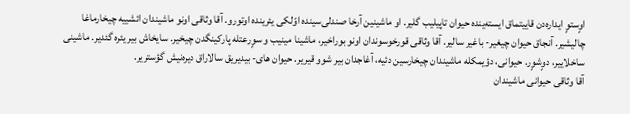اوٍستوٍ ایداره‌دن قاییتماق ایسته‌ینده حیوان تاپیلیب گلیر. او ماشینین آرخا صندلی‌سینده اوّلکی یئرینده اوتورو. آقا وثاقی اونو ماشیندان ائشییه چیخارماغا چالیشیر. آنجاق حیوان چیغیر- باغیر سالیر. آقا وثاقی قورخوسوندان اونو بوراخیر، ماشینا مینیب و سوٍرعتله پارکینگدن چیخیر. سایخاش بیر یئره گئدیر. ماشینی ساخلاییر، دوٍشوٍر. حیوانی، دؤیمکله ماشیندان چیخارسین دئیه، آغاجدان بیر شوو قیریر. حیوان های- بیدیریق سالاراق دیره‌نیش گؤستریر.
آقا وثاقی حیوانی ماشیندان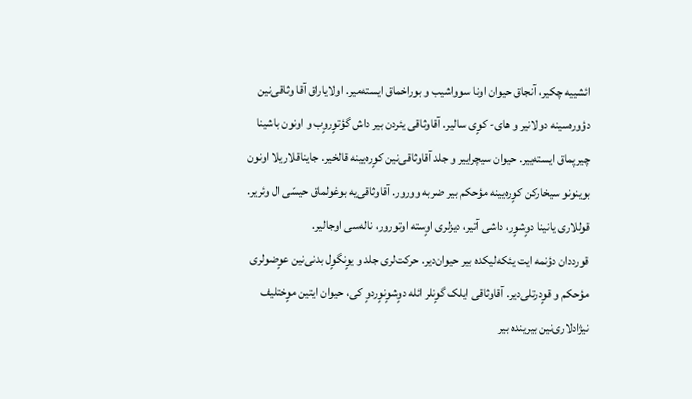ائشییه چکیر، آنجاق حیوان اونا سوواشیب و بوراخماق ایسته‌میر. اولایاراق آقا وثاقی‌نین دؤوره‌سینه دولانیر و های- کوٍی سالیر. آقا‌وثاقی یئردن بیر داش گؤتوٍروٍب و اونون باشینا چیرپماق ایسته‌ییر. حیوان سیچراییر و جلد آقا‌وثاقی‌نین کوٍره‌یینه قالخیر. جایناقلاریلا اونون بوینونو سیخارکن کوٍره‌یینه مؤحکم بیر ضربه وورور. آقا‌وثاقی‌یه بوغولماق حیسّی ال وئریر. قوللاری یانینا دوٍشوٍر، داشی آتیر، دیزلری اوٍسته اوتورور، ناله‌سی اوجالیر.
قورددان دؤنمه ایت یئکه‌لیکده بیر حیوان‌دیر. حرکت‌لری جلد و یوٍنگوٍل بدنی‌نین عوٍضولری مؤحکم و قوٍدرتلی‌دیر. آقا‌وثاقی ایلک گوٍنلر ائله دوٍشوٍنوٍردوٍ کی، حیوان ایتین موٍختلیف نیژادلاری‌نین بیرینده بیر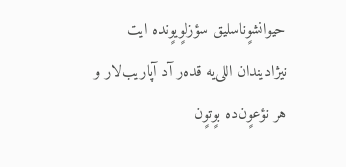حیوانشوٍناسلیق سؤزلوٍیوٍنده ایت نیژادیندان اللی‌یه قده‌ر آد آپاریب‌لار و هر نؤعوٍن‌ده بوٍتوٍن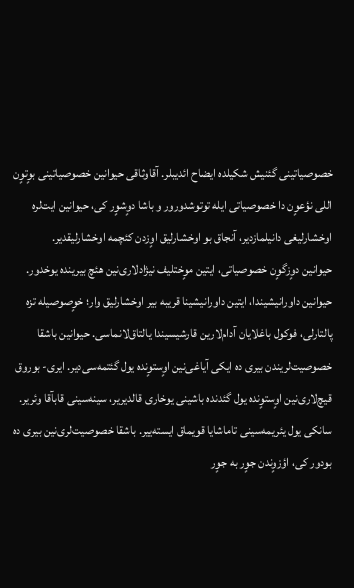خصوصیاتینی گئنیش شکیلده ایضاح ائدیبلر. آقا‌وثاقی حیوانین خصوصیاتینی بوٍتوٍن اللی نؤعوٍن دا خصوصیاتی ایله توتوشدورور و باشا دوٍشوٍر کی، حیوانین ایت‌لره اوخشارلیغی دانیلمازدیر، آنجاق بو اوخشارلیق اوٍزدن کئچمه اوخشارلیقدیر.
حیوانین دوٍزگوٍن خصوصیاتی، ایتین موٍختلیف نیژادلاری‌نین هئچ بیرینده یوخدور. حیوانین داورانیشیندا، ایتین داورانیشینا قریبه بیر اوخشارلیق وار؛ خوٍصوصیله تزه پالتارلی، فوکول باغلایان آدام‌لارین قارشیسیندا یالتاق‌لانماسی. حیوانین باشقا خصوصیت‌لریندن بیری ده ایکی آیاغی‌نین اوٍستوٍنده یول گئتمه‌سی‌دیر. ایری- بوروق قیچ‌لاری‌نین اوٍستوٍنده یول گئد‌نده باشینی یوخاری قالدیریر، سینه‌سینی قابآقا وئریر. سانکی یول یئریمه‌سینی تاماشایا قویماق ایسته‌ییر. باشقا خصوصیت‌لری‌نین بیری ده بودور کی، اؤزوٍندن جوٍر به جوٍر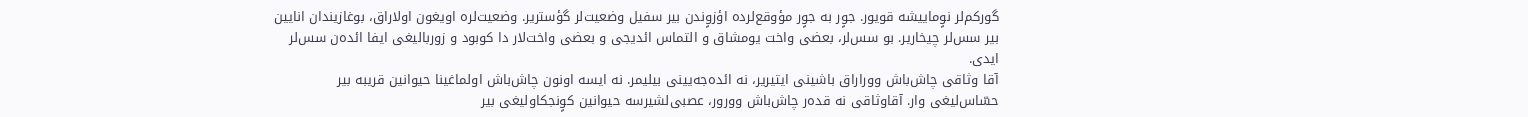گورکم‌لر نوٍماییشه قویور. جوٍر به جوٍر مؤوقع‌لرده اؤزوٍندن بیر سفیل وضعیت‌لر گؤستریر. وضعیت‌لره اویغون اولاراق، بوغازیندان انایین بیر سس‌لر چیخاریر. بو سس‌لر، بعضی واخت یومشاق و التماس ائدیجی و بعضی واخت‌لار دا کوبود و زوربالیغی ایفا ائده‌ن سس‌لر ایدی.
آقا وثاقی چاش‌باش ووراراق باشینی ایتیریر، نه ائده‌جه‌یینی بیلیمر. نه ایسه اونون چاش‌باش اولماغینا حیوانین قریبه بیر حسّاس‌لیغی وار. آقا‌وثاقی نه قده‌ر چاش‌باش وورور، عصبی‌لشیرسه حیوانین کوٍنجکاولیغی بیر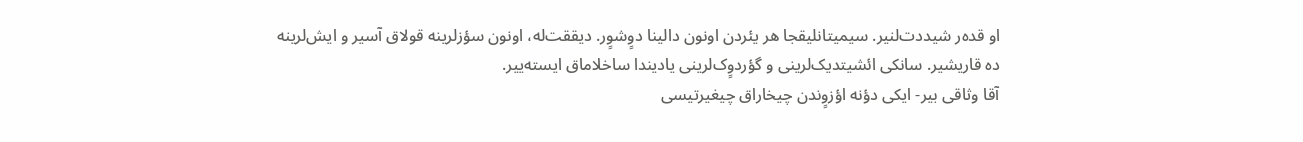او قده‌ر شیددت‌لنیر. سیمیتانلیقجا هر یئردن اونون دالینا دوٍشوٍر. دیققت‌له، اونون سؤزلرینه قولاق آسیر و ایش‌لرینه ده قاریشیر. سانکی ائشیتدیک‌لرینی و گؤردوٍک‌لرینی یادیندا ساخلاماق ایسته‌ییر.
آقا وثاقی بیر- ایکی دؤنه اؤزوٍندن چیخاراق چیغیرتیسی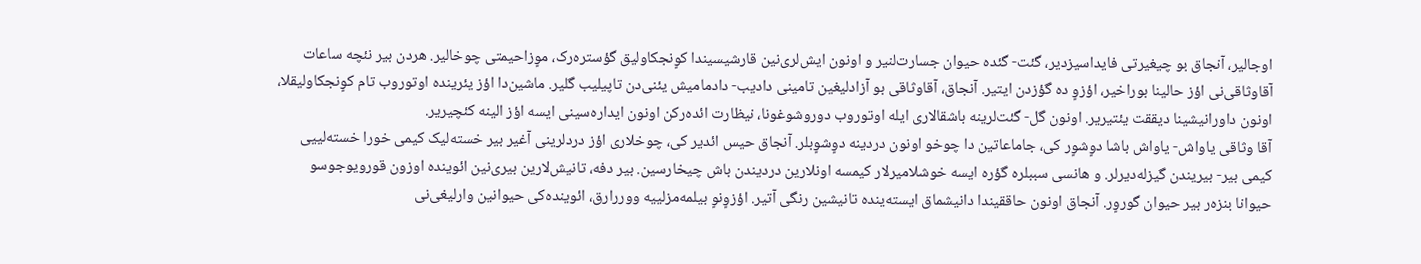اوجالیر، آنجاق بو چیغیرتی فایداسیزدیر، گئت- گئده حیوان جسارت‌لنیر و اونون ایش‌لری‌نین قارشیسیندا کوٍنجکاولیق گؤستره‌رک، موٍزاحیمتی چوخالیر. هردن بیر نئچه ساعات آقا‌وثاقی‌نی اؤز حالینا بوراخیر، اؤزوٍ ده گؤزدن ایتیر. آنجاق، آقا‌وثاقی بو آزادلیغین تامینی دادیب- دادمامیش یئنی‌دن تاپیلیب گلیر. ماشین‌دا اؤز یئرینده اوتوروب تام کوٍنجکاولیقلا، اونون داورانیشینا دیققت یئتیریر. اونون گل- گئت‌لرینه باشقالاری ایله اوتوروب دوروشوغونا، نیظارت ائده‌‌رکن اونون ایداره‌سینی ایسه اؤز الینه کئچیریر.
آقا وثاقی یاواش- یاواش باشا دوٍشوٍر کی، جاماعاتین دا چوخو اونون دردینه دوٍشوٍبلر. آنجاق حیس ائدیر کی، چوخلاری اؤز دردلرینی آغیر بیر خسته‌لیک کیمی خورا خسته‌لییی کیمی بیر- بیریندن گیزله‌دیرلر. و هانسی سببلره گؤره ایسه خوشلامیرلار کیمسه اونلارین دردیندن باش چیخارسین. بیر دفه، تانیش‌لارین بیری‌نین ائوینده اوزون قورویوجوسو حیوانا بنزه‌ر بیر حیوان گوروٍر. آنجاق اونون حاققیندا دانیشماق ایسته‌ینده تانیشین رنگی آتیر. اؤزوٍنوٍ بیلمه‌مزلییه ووررارق، ائوینده‌کی حیوانین وارلیغی‌نی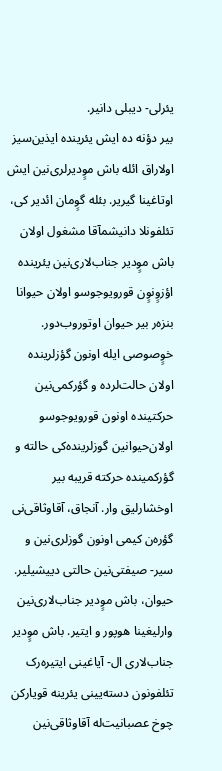یئرلی- دیبلی دانیر.
بیر دؤنه ده ایش یئرینده ایذین‌سیز اولاراق ائله باش موٍدیرلری‌نین ایش اوتاغینا گیریر. بئله گوٍمان ائدیر کی، تئلفونلا دانیشمآقا مشغول اولان باش موٍدیر جناب‌لاری‌نین یئرینده اؤزوٍنوٍن قورویوجوسو اولان حیوانا بنزه‌ر بیر حیوان اوتوروب‌دور. خوٍصوصی ایله اونون گؤزلرینده اولان حالت‌لرده و گؤرکمی‌نین حرکتینده اونون قورویوجوسو اولان‌حیوانین گوزلرینده‌کی حالته و گؤرکمینده حرکته قریبه بیر اوخشارلیق وار. آنجاق، آقا‌وثاقی‌نی گؤره‌ن کیمی اونون گوزلری‌نین و سیر- صیفتی‌نین حالتی دییشیلیر. حیوان، باش موٍدیر جناب‌لاری‌نین وارلیغینا هوپور و ایتیر. باش موٍدیر جناب‌لاری ال- آیاغینی ایتیره‌رک تئلفونون دسته‌یینی یئرینه قویارکن چوخ عصبانیت‌له آقا‌وثاقی‌نین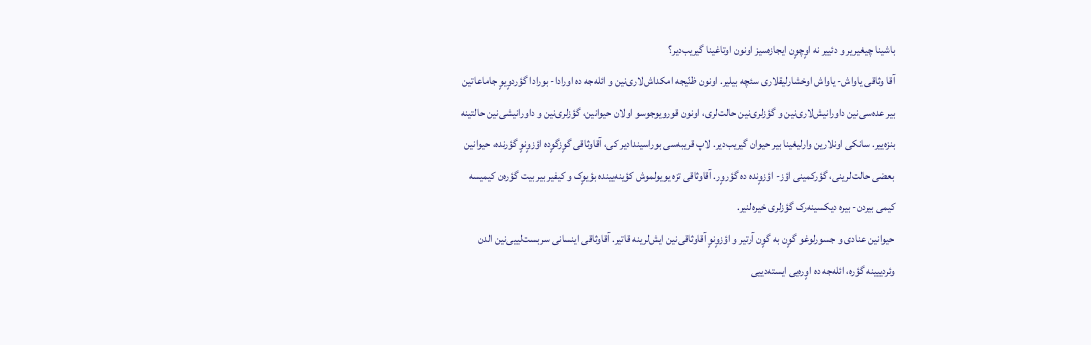باشینا چیغیریر و دئییر نه اوٍچوٍن ایجازه‌سیز اونون اوتاغینا گیریب‌دیر؟
آقا وثاقی یاواش- یاواش اوخشارلیقلاری سئچه بیلیر. اونون ظنّیجه امکداش‌لاری‌نین و ائله‌جه ده اورادا- بورادا گؤردوٍیوٍ جاماعاتین بیر عده‌سی‌نین داورانیش‌لاری‌نین و گؤزلری‌نین حالت‌لری، اونون قورویوجوسو اولان حیوانین، گؤزلری‌نین و داورانیشی‌نین حالتینه بنزه‌ییر. سانکی اونلارین وارلیغینا بیر حیوان گیریب‌دیر. لاپ قریبه‌سی بوراسیندادیر کی، آقا‌وثاقی گوٍزگوٍده اؤزوٍنوٍ گؤرنده، حیوانین بعضی حالت‌لرینی، گؤرکمینی اؤز- اؤزوٍنده ده گؤروٍر. آقا‌وثاقی تزه یویولموش کؤینه‌یینده بؤیوٍک و کیفیر بیر بیت گؤره‌ن کیمیسه کیمی بیردن- بیره دیکسینه‌رک گؤزلری خیره‌لنیر.
حیوانین عنادی و جسورلوغو گوٍن به گوٍن آرتیر و اؤزوٍنوٍ آقا‌وثاقی‌نین ایش‌لرینه قاتیر. آقا‌وثاقی اینسانی سربست‌لییی‌نین الدن وئردییینه گؤره، ائله‌جه ده اوٍره‌یی ایسته‌دییی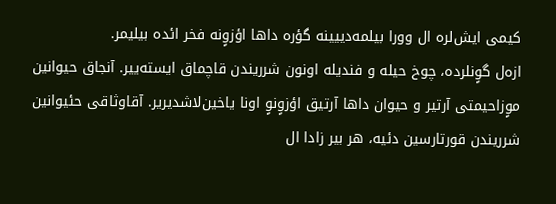کیمی ایش‌لره ال وورا بیلمه‌دییینه گؤره داها اؤزوٍنه فخر ائده بیلیمر.
ازه‌ل گوٍنلرده، چوخ حیله و فندیله اونون شرریندن قاچماق ایسته‌ییر. آنجاق حیوانین موٍزاحیمتی آرتیر و حیوان داها آرتیق اؤزوٍنوٍ اونا یاخین‌لاشدیریر. آقا‌وثاقی حئیوانین شرریندن قورتارسین دئیه، هر بیر زادا ال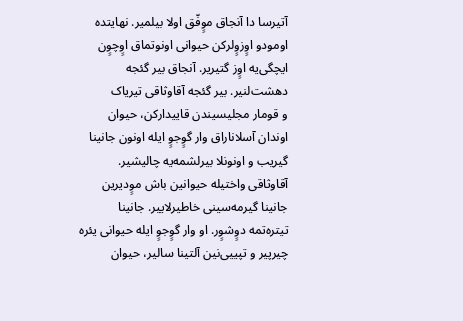آتیرسا دا آنجاق موٍفّق اولا بیلمیر. نهایتده اومودو اوٍزوٍلرکن حیوانی اونوتماق اوٍچوٍن ایچگی‌یه اوٍز گتیریر. آنجاق بیر گئجه دهشت‌لنیر. بیر گئجه آقا‌وثاقی تیریاک و ‌قومار مجلیسیندن قاییدارکن، حیوان اوندان آسلاناراق وار گوٍجوٍ ایله اونون جانینا گیریب و اونونلا بیرلشمه‌یه چالیشیر. آقا‌وثاقی واختیله حیوانین باش موٍدیرین جانینا گیرمه‌سینی خاطیرلاییر. جانینا تیتره‌تمه دوٍشوٍر. او وار گوٍجوٍ ایله حیوانی یئره چیرپیر و تپییی‌نین آلتینا سالیر، حیوان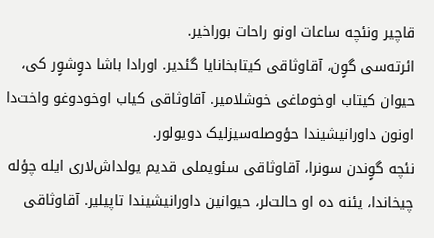قاچیر و‌نئچه ساعات اونو راحات بوراخیر.
ائرته‌سی گوٍن، آقا‌وثاقی کیتابخانایا گئدیر. اورادا باشا دوٍشوٍر کی، حیوان کیتاب اوخوماغی خوشلامیر. آقا‌وثاقی کیاب اوخودوغو واخت‌دا اونون داورانیشیندا حؤوصله‌سیزلیک دویولور.
نئچه گوٍندن سونرا، آقا‌وثاقی سئویملی قدیم یولداش‌لاری ایله چؤله چیخاندا، یئنه ده او حالت‌لر، حیوانین داورانیشیندا تاپیلیر. آقا‌وثاقی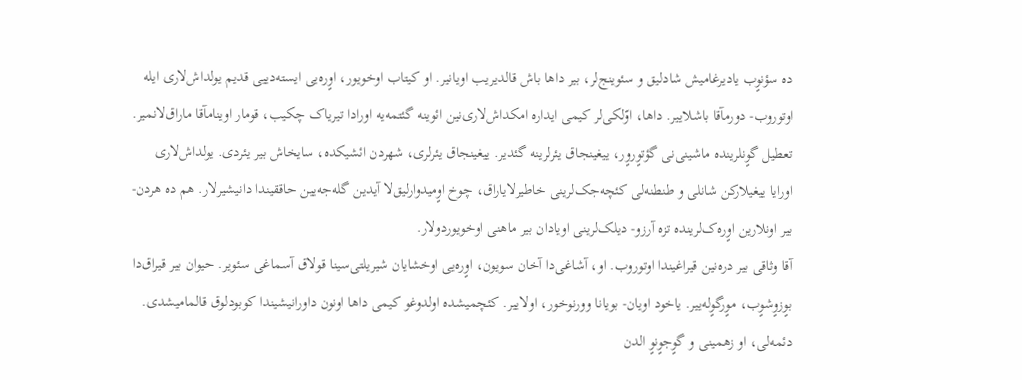ده سؤنوٍب یادیرغامیش شادلیق و سئوینج‌لر، بیر داها باش قالدیریب اویانیر. او کیتاب اوخویور، اوٍره‌یی ایسته‌دییی قدیم یولداش‌لاری ایله اوتوروب- دورمآقا باشلاییر. داها، اوّلکی‌لر کیمی ایداره امکداش‌لاری‌نین ائوینه گئتمه‌یه اورادا تیریاک چکیب، قومار اوینامآقا ماراق‌لانمیر.
تعطیل گوٍنلرینده ماشینی‌نی گؤتوٍروٍر، ییغینجاق یئرلرینه گئدیر. ییغینجاق یئرلری، شهردن ائشیکده، سایخاش بیر یئردی. یولداش‌لاری اورایا ییغیلارکن شانلی و طنطنه‌لی کئچه‌جک‌لرینی خاطیرلایاراق، چوخ اوٍمیدوارلیق‌لا آیدین گله‌جه‌یین حاققیندا‌ دانیشیرلار. هم ده هردن- بیر اونلارین اوٍره‌ک‌لرینده تزه آرزو- دیلک‌لرینی اویادان بیر ماهنی اوخویوردولار.
آقا وثاقی بیر دره‌نین قیراغیندا اوتوروب. او، آشاغی‌دا آخان سویون، اوٍره‌یی اوخشایان شیریلتی‌سینا قولاق آسماغی سئویر. حیوان بیر قیراق‌دا بوٍزوٍشوٍب، موٍرگوٍله‌ییر. یاخود اویان- بویانا وورنوخور، اولاییر. کئچمیشده اولدوغو کیمی داها اونون داورانیشیندا کوبودلوق قالمامیشدی. دئمه‌لی، او زهمینی و‌ گوٍجوٍنوٍ الدن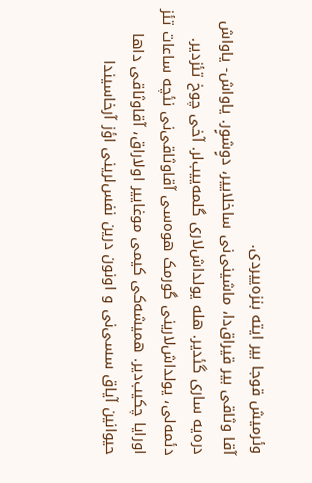وئرمیش قوجا بیر ایته بنزه‌ییردی.
آقا وثاقی بیر قیراق‌دا، ماشینی‌نی ساخلاییر، دوٍشوٍر. یاواش- یاواش دره‌یه ساری گئدیر. هله یولداش‌لاری گلمه‌ییب‌لر. آخی چوخ تئزدیر. دئمه‌لی، یولداش‌لارینی گورمک هوه‌سی آقا‌وثاقی‌نی نئچه ساعات تئز اورایا چکیب‌دیر. همیشه‌کی کیمی موغاییر اولاراق، آقا‌وثاقی داها حیوانین آیاق سسی‌نی و اونون درین نفس‌لرینی اؤز آرخاسیندا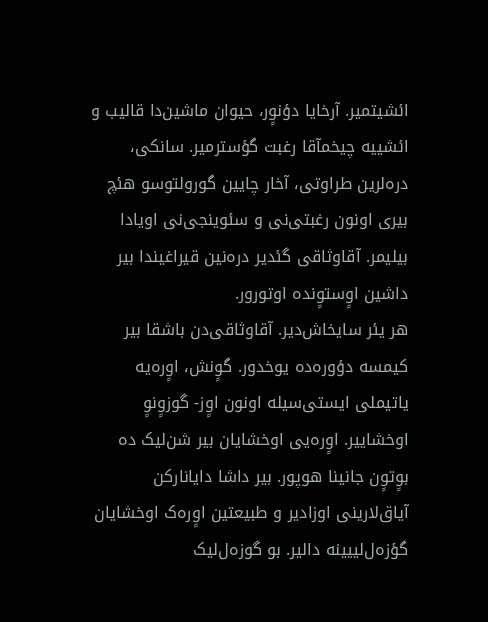ائشیتمیر. آرخایا دؤنوٍر، حیوان ماشین‌دا قالیب و ائشییه چیخمآقا رغبت گؤسترمیر. سانکی، دره‌لرین طراوتی، آخار چایین گورولتوسو هئچ بیری اونون رغبتی‌نی و سئوینجی‌نی اویادا بیلیمر. آقا‌وثاقی گئدیر دره‌نین قیراغیندا بیر داشین اوٍستوٍنده اوتورور.
هر یئر سایخاش‌دیر. آقا‌وثاقی‌دن باشقا بیر کیمسه دؤوره‌ده یوخدور. گوٍنش، اوٍره‌یه یاتیملی ایستی‌سیله اونون اوٍز- گوزوٍنوٍ اوخشاییر. اوٍره‌یی اوخشایان بیر شن‌لیک ده بوٍتوٍن جانینا هوپور. بیر داشا دایانارکن آیاق‌لارینی اوزادیر و طبیعتین اوٍره‌ک اوخشایان گؤزه‌ل‌لییینه دالیر. بو گوزه‌ل‌لیک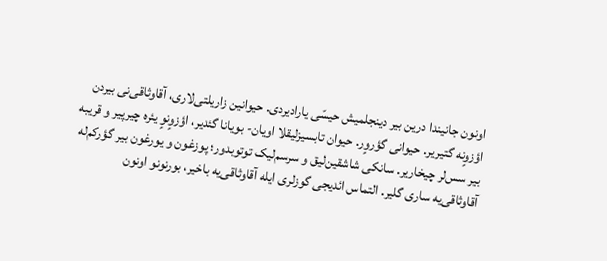اونون جانیندا درین بیر دینجلمیش حیسّی یارادیردی. حیوانین زاریلتی‌لاری، آقا‌وثاقی‌نی بیردن اؤزوٍنه گتیریر. حیوانی گؤروٍر. حیوان تابسیز‌لیقلا اویان- بویانا گئدیر، اؤزوٍنوٍ یئره چیرپیر و قریبه بیر سس‌لر چیخاریر. سانکی شاشقین‌لیق و سرسم‌لیک توتوبدور؛ پوزغون و‌ یورغون بیر گؤرکم‌له آقا‌وثاقی‌یه ساری گلیر. التماس ائدیجی گوزلری ایله آقا‌وثاقی‌یه باخیر، بورنونو اونون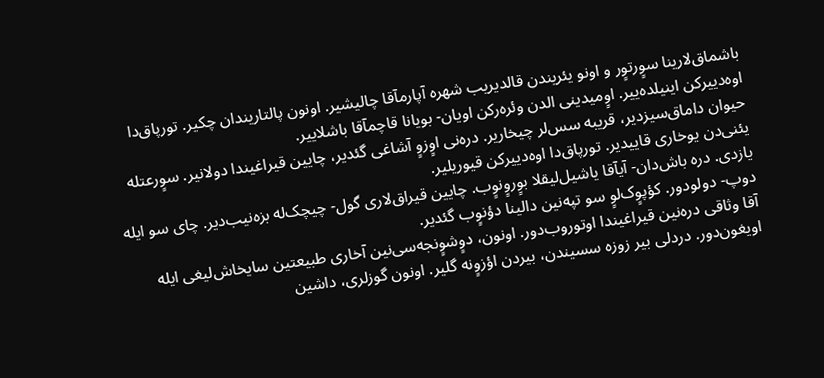باشماق‌لارینا سوٍرتوٍر و اونو یئریندن قالدیریب شهره آپارمآقا چالیشیر. اونون پالتاریندان چکیر. تورپاق‌دا اوه‌دییرکن اینیلده‌ییر. اوٍمیدینی الدن وئره‌رکن اویان- بویانا قاچمآقا باشلاییر.
حیوان داماق‌سیزدیر، قریبه سس‌لر چیخاریر. دره‌نی اوٍزوٍ آشاغی گئدیر، چایین قیراغیندا دولانیر. سوٍرعتله یئنی‌دن یوخاری قاییدیر. تورپاق‌دا اوه‌دییرکن قیوریلیر.
یازدی. دره باش‌دان- آیآقا یاشیل‌لیقلا بوٍروٍنوٍب. چایین قیراق‌لاری گول- چیچک‌له بزه‌نیب‌دیر. چای سو ایله دوپ- دولودور. کؤپوٍک‌لوٍ سو تپه‌نین دالینا دؤنوٍب گئدیر.
آقا وثاقی دره‌نین قیراغیندا اوتوروب‌دور. اونون، دوٍشوٍنجه‌سی‌نین آخاری طبیعتین سایخاش‌لیغی ایله اویغون‌دور. دردلی بیر زوزه سسیندن، بیردن اؤزوٍنه گلیر. اونون گوزلری، داشین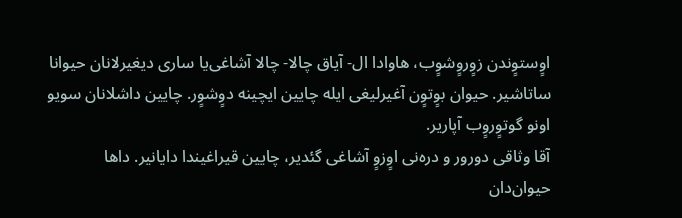اوٍستوٍندن زوٍروٍشوٍب، هاوادا ال- آیاق چالا- چالا آشاغی‌یا ساری دیغیرلانان حیوانا ساتاشیر. حیوان بوٍتوٍن آغیرلیغی ایله چایین ایچینه دوٍشوٍر. چایین داشلانان سویو اونو گوتوٍروٍب آپاریر.
آقا وثاقی دورور و دره‌نی اوٍزوٍ آشاغی گئدیر، چایین قیراغیندا دایانیر. داها حیوان‌دان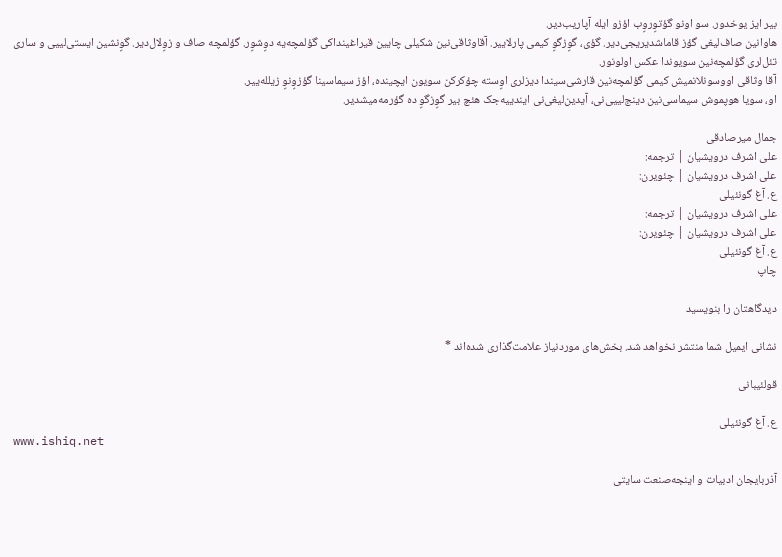بیر ایز یوخدور. سو اونو گؤتوٍروٍب اؤزو ایله آپاریب‌دیر.
هاوانین صاف‌لیغی گؤز قاماشدیریجی‌دیر. گؤی، گوٍزگوٍ کیمی پارلاییر. آقا‌وثاقی‌نین شکیلی چایین قیراغینداکی گؤلمچه‌یه دوٍشوٍر. گؤلمچه صاف و زوٍلال‌دیر. گوٍنشین ایستی‌لییی و ساری تئل‌لری گؤلمچه‌نین سویوندا عکس اولونور.
آقا وثاقی اووسونلانمیش کیمی گؤلمچه‌نین قارشی‌سیندا دیزلری اوٍسته چؤکرکن سویون ایچینده، اؤز سیماسینا گؤزوٍنوٍ زیلله‌ییر.
او، سویا هوپموش سیماسی‌نین دینج‌لییی‌نی، آیدین‌لیغی‌نی ایندییه‌جک هئچ بیر گوٍزگوٍ ده گؤرمه‌میشدیر.

جمال میرصادقی
علی اشرف درویشیان | ترجمه:
علی اشرف درویشیان | چئویرن:
ع. آغ‌ گونئیلی
علی اشرف درویشیان | ترجمه:
علی اشرف درویشیان | چئویرن:
ع. آغ‌ گونئیلی
چاپ

دیدگاهتان را بنویسید

نشانی ایمیل شما منتشر نخواهد شد. بخش‌های موردنیاز علامت‌گذاری شده‌اند *

قولئیبانی

ع. آغ‌ گونئیلی
www.ishiq.net

آذربایجان ادبیات و اینجه‌صنعت سایتی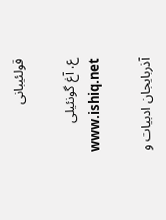قولئیبانی

ع. آغ‌ گونئیلی
www.ishiq.net

آذربایجان ادبیات و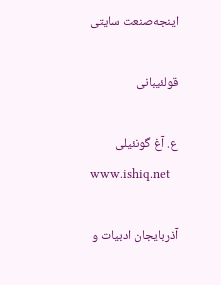اینجه‌صنعت سایتی

قولئیبانی

ع. آغ‌ گونئیلی
www.ishiq.net

آذربایجان ادبیات و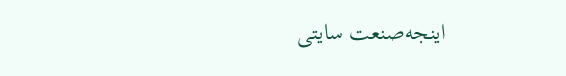اینجه‌صنعت سایتی